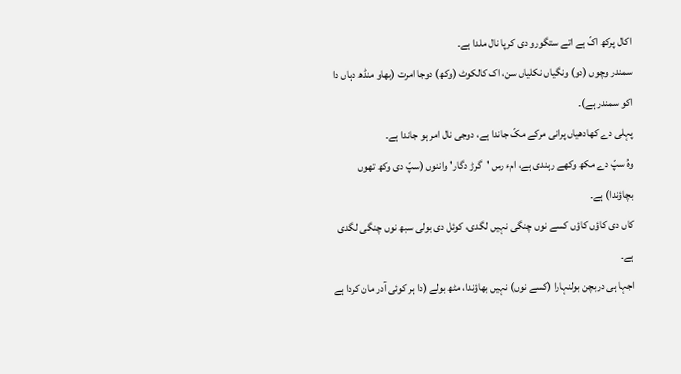اکال پرکھ اکّ ہے اتے ستگورو دی کرپا نال ملدا ہے۔
سمندر وچوں (دو) ونگیاں نکلیاں سن، اک کالکوٹ (وکھ) دوجا امرت (بھاو منڈھ دہاں دا اکو سمندر ہے)۔
پہلی دے کھادھیاں پرانی مرکے مکّ جاندا ہے، دوجی نال امر ہو جاندا ہے۔
وہُ سپّ دے مکھ وکھے رہندی ہے، امء رس 'گرڑ دگار' واننوں (سپّ دی وکھ تھوں بچاؤندا) ہے۔
کاں دی کاؤں کاؤں کسے نوں چنگی نہیں لگدی، کوئل دی بولی سبھ نوں چنگی لگدی ہے۔
اجہا ہی دربچن بولنہارا (کسے نوں) نہیں بھاؤندا، مٹھ بولے (دا ہر کوئی آدر مان کردا ہے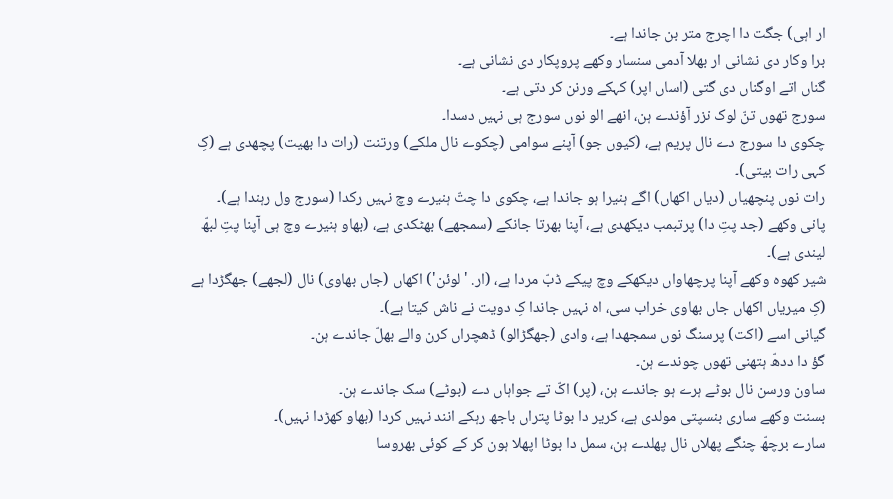ار اہی) جگت دا اچرج متر بن جاندا ہے۔
برا وکار دی نشانی ار بھلا آدمی سنسار وکھے پروپکار دی نشانی ہے۔
گناں اتے اوگناں دی گتی (اساں اپر) کہکے ورنن کر دتی ہے۔
سورج تھوں تنّ لوک نزر آؤندے ہن، انھے الو نوں سورج ہی نہیں دسدا۔
چکوی دا سورج دے نال پریم ہے، (کیوں جو) آپنے سوامی (چکوے نال ملکے) ورتنت (رات دا بھیت) پچھدی ہے (کِ کہی رات بیتی)۔
رات نوں پنچھیاں (دیاں اکھاں) اگے ہنیرا ہو جاندا ہے، چکوی دا چتّ ہنیرے وچ نہیں رکدا (سورج ول رہندا ہے)۔
پانی وکھے (جد پتِ دا) پرتبمب دیکھدی ہے، آپنا بھرتا جانکے (سمجھے) بھٹکدی ہے، (بھاو ہنیرے وچ ہی آپنا پتِ لبھّ لیندی ہے)۔
شیر کھوہ وکھے آپنا پرچھاواں دیکھکے وچ پیکے ڈبّ مردا ہے، (ار. 'لوئن') اکھاں (جاں بھاوی) نال (لجھے) جھگڑدا ہے (کِ میریاں اکھاں جاں بھاوی خراب سی، اہ نہیں جاندا کِ دویت نے ناش کیتا ہے)۔
گیانی اسے (اکت) پرسنگ نوں سمجھدا ہے، وادی (جھگڑالو) ڈھچراں کرن والے بھلّ جاندے ہن۔
گؤ دا ددھّ ہتھنی تھوں چوندے ہن۔
ساون ورسن نال بوٹے ہرے ہو جاندے ہن، (پر) اکّ تے جواہاں دے (بوٹے) سک جاندے ہن۔
بسنت وکھے ساری بنسپتی مولدی ہے، کریر دا بوٹا پتراں باجھ رہکے انند نہیں کردا (بھاو کھڑدا نہیں)۔
سارے برچھّ چنگے پھلاں نال پھلدے ہن، سمل دا بوٹا اپھلا ہون کر کے کوئی بھروسا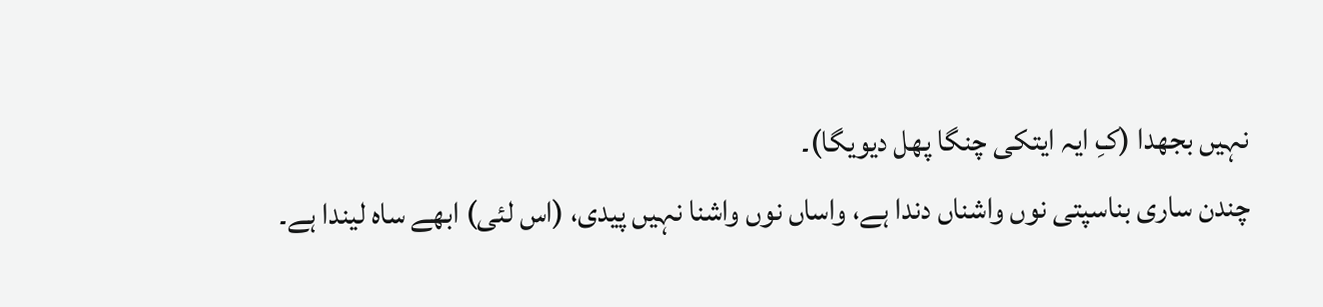نہیں بجھدا (کِ ایہ ایتکی چنگا پھل دیویگا)۔
چندن ساری بناسپتی نوں واشناں دندا ہے، واساں نوں واشنا نہیں پیدی، (اس لئی) ابھے ساہ لیندا ہے۔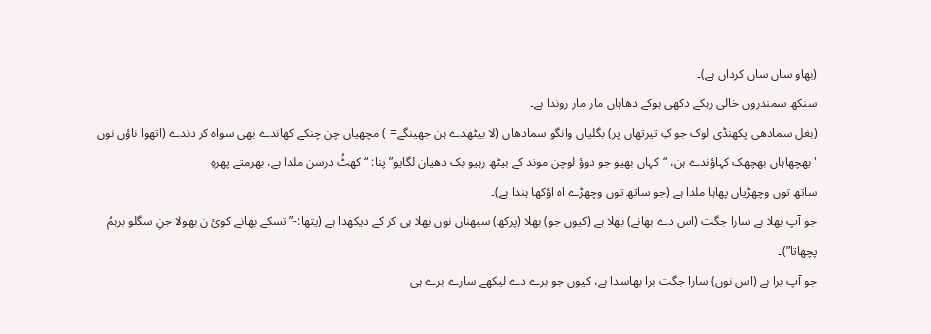(بھاو ساں ساں کرداں ہے)۔
سنکھ سمندروں خالی رہکے دکھی ہوکے دھاہاں مار مار روندا ہے۔
(بغل سمادھی پکھنڈی لوک جو کِ تیرتھاں پر) بگلیاں وانگو سمادھاں (لا بیٹھدے ہن جھینگے= ) مچھیاں چن چنکے کھاندے بھی سواہ کر دندے (اتھوا ناؤں نوں 'بھچھاہاں بھچھک کہاؤندے ہن، “کہاں بھیو جو دوؤ لوچن موند کے بیٹھ رہیو بک دھیان لگایو” پنا: “کھٹُ درسن ملدا ہے، بھرمتے پھرہِ
ساتھ توں وچھڑیاں پھاہا ملدا ہے (جو ساتھ توں وچھڑے اہ اؤکھا ہندا ہے)۔
جو آپ بھلا ہے سارا جگت (اس دے بھانے) بھلا ہے (کیوں جو) بھلا (پرکھ) سبھناں نوں بھلا ہی کر کے دیکھدا ہے (یتھا:-”تسکے بھانے کوئ ن بھولا جنِ سگلو برہمُ پچھاتا”)۔
جو آپ برا ہے (اس نوں) سارا جگت برا بھاسدا ہے، کیوں جو برے دے لیکھے سارے برے ہی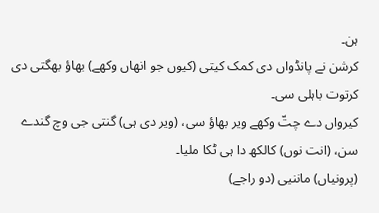ہن۔
کرشن نے پانڈواں دی کمک کیتی (کیوں جو انھاں وکھے) بھاؤ بھگتی دی کرتوت باہلی سی۔
کیرواں دے چتّ وکھے ویر بھاؤ سی، (ویر دی ہی) گنتی جی وچ گندے سن، (انت نوں) کالکھ دا ہی ٹکا ملیا۔
(پرونیاں) ماننیی (دو راجے)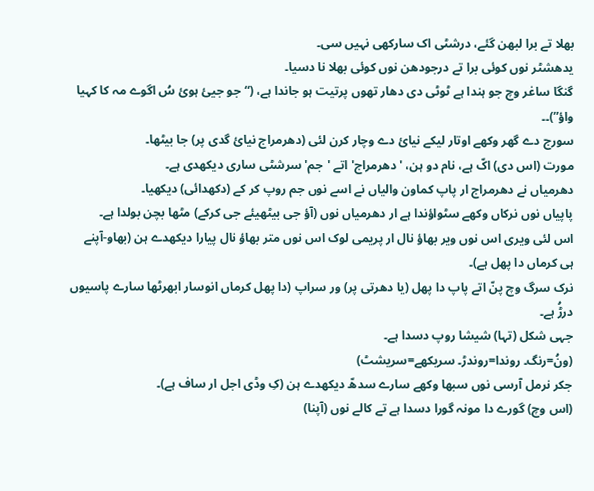بھلا تے برا لبھن گئے، درشٹی اک سارکھی نہیں سی۔
یدھشٹر نوں کوئی برا تے درجودھن نوں کوئی بھلا نا دسیا۔
گنگا ساغر وچ جو ہندا ہے ٹوٹی دی دھار تھوں پرتیت ہو جاندا ہے، (“جو جیئ ہوئ سُ اگوے مہ کا کہیا واؤ”)۔۔
سورج دے گھر وکھے اوتار لیکے نیائ دے وچار کرن لئی (دھرمراج نیائ گدی پر) جا بیٹھا۔
مورت (اس دی) اکّ ہے، نام دو ہن، 'دھرمراج' اتے 'جم' سرشٹی ساری دیکھدی ہے۔
دھرمیاں نے دھرمراج ار پاپ کماون والیاں نے اسے نوں جم روپ کر کے (دکھدائی) دیکھیا۔
پاپیاں نوں نرکاں وکھے سٹواؤندا ہے ار دھرمیاں نوں (آؤ جی بیٹھیئے جی کرکے) مٹھا بچن بولدا ہے۔
اس لئی ویری اس نوں ویر بھاؤ نال ار پریمی لوک اس نوں متر بھاؤ نال پیارا دیکھدے ہن (بھاو-آپنے ہی کرماں دا پھل ہے)۔
نرک سرگ وچ پنّ اتے پاپ دا پھل (یا دھرتی پر) ور سراپ (دا پھل کرماں انوسار ابھرٹھا سارے پاسیوں درڑُ ہے۔
جہی شکل (تہا) شیشا روپ دسدا ہے۔
(ونُ=رنگ۔ روندا=روندڑ۔ سریکھے=سریشٹ)
جکر نرمل آرسی نوں سبھا وکھے سارے سدھّ دیکھدے ہن (کِ وڈی اجل ار ساف ہے)۔
(اس وچ) گورے دا مونہ گورا دسدا ہے تے کالے نوں (آپنا)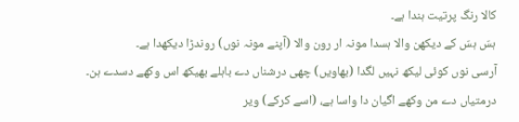کالا رنگ پرتیت ہندا ہے۔
ہسّ ہسّ کے دیکھن والا ہسدا مونہ ار رون والا (آپنے مونہ نوں) روندڑا دیکھدا ہے۔
آرسی نوں کوئی لیکھ نہیں لگدا (بھاویں) چھی درشناں دے باہلے بھیکھ اس وکھے دسدے ہن۔
درمتیاں دے من وکھے اگیان دا واسا ہے، (اسے کرکے) ویر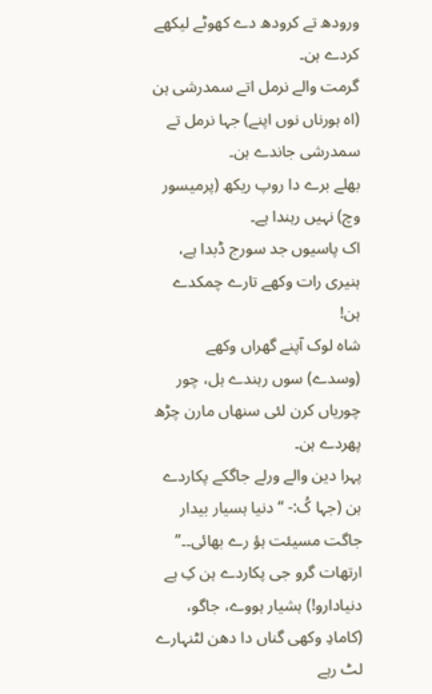ورودھ تے کرودھ دے کھوٹے لیکھے کردے ہن۔
گرمت والے نرمل اتے سمدرشی ہن (اہ ہورناں نوں اپنے) جہا نرمل تے سمدرشی جاندے ہن۔
بھلے برے دا روپ ریکھ (پرمیسور وچ) نہیں رہندا ہے۔
اک پاسیوں جد سورج ڈبدا ہے، ہنیری رات وکھے تارے چمکدے ہن!
شاہ لوک آپنے گھراں وکھے (وسدے) سوں رہندے ہل، چور چوریاں کرن لئی سنھاں مارن چڑھ پھردے ہن۔
پہرا دین والے ورلے جاگکے پکاردے ہن (جہا کُ:- “دنیا ہسیار بیدار جاگت مسیئت ہؤ رے بھائی۔۔” ارتھات گرو جی پکاردے ہن کِ ہے دنیادارو!) ہشیار ہووے، جاگو، (کامادِ وکھی گناں دا دھن لٹنہارے لٹ رہے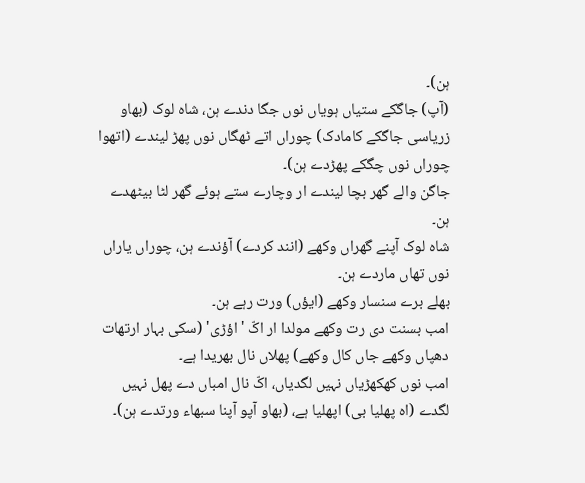ہن)۔
(آپ) جاگکے ستیاں ہویاں نوں جگا دندے ہن، شاہ لوک (بھاو زریاسی جاگکے کامادک) چوراں اتے ٹھگاں نوں پھڑ لیندے (اتھوا چوراں نوں چگکے پھڑدے ہن)۔
جاگن والے گھر بچا لیندے ار وچارے ستے ہوئے گھر لٹا بیٹھدے ہن۔
شاہ لوک آپنے گھراں وکھے (انند کردے) آؤندے ہن، چوراں یاراں نوں تھاں ماردے ہن۔
بھلے برے سنسار وکھے (ایؤں) ورت رہے ہن۔
امب بسنت دی رت وکھے مولدا ار اکّ 'اؤڑی' (سکی بہار ارتھات دھپاں وکھے جاں کال وکھے) پھلاں نال بھریدا ہے۔
امب نوں کھکھڑیاں نہیں لگدیاں، اکّ نال امباں دے پھل نہیں لگدے (اہ پھلیا بی) اپھلیا ہے، (بھاو آپو آپنا سبھاء ورتدے ہن)۔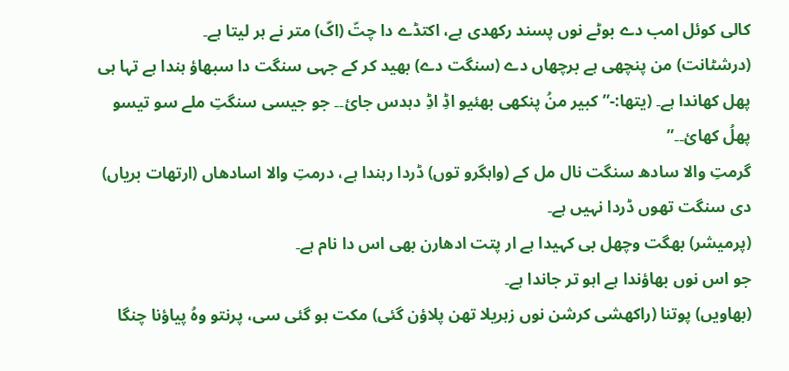کالی کوئل امب دے بوٹے نوں پسند رکھدی ہے، اکتڈے دا چتّ (اکّ) متر نے ہر لیتا ہے۔
(درشٹانت) من پنچھی ہے برچھاں دے (سنگت دے) بھید کر کے جہی سنگت دا سبھاؤ ہندا ہے تہا ہی پھل کھاندا ہے۔ (یتھا:-”کبیر منُ پنکھی بھئیو اڈِ اڈِ دہدس جائ۔۔ جو جیسی سنگتِ ملے سو تیسو پھلُ کھائ۔۔”
گرمتِ والا سادھ سنگت نال مل کے (واہگرو توں) ڈردا رہندا ہے، درمتِ والا اسادھاں (ارتھات بریاں) دی سنگت تھوں ڈردا نہیں ہے۔
(پرمیشر) بھگت وچھل بی کہیدا ہے ار پتت ادھارن بھی اس دا نام ہے۔
جو اس نوں بھاؤندا ہے اہو تر جاندا ہے۔
(بھاویں) پوتنا (راکھشی کرشن نوں زہریلا تھن پلاؤن گئی) مکت ہو گئی سی، پرنتو وہُ پیاؤنا چنگا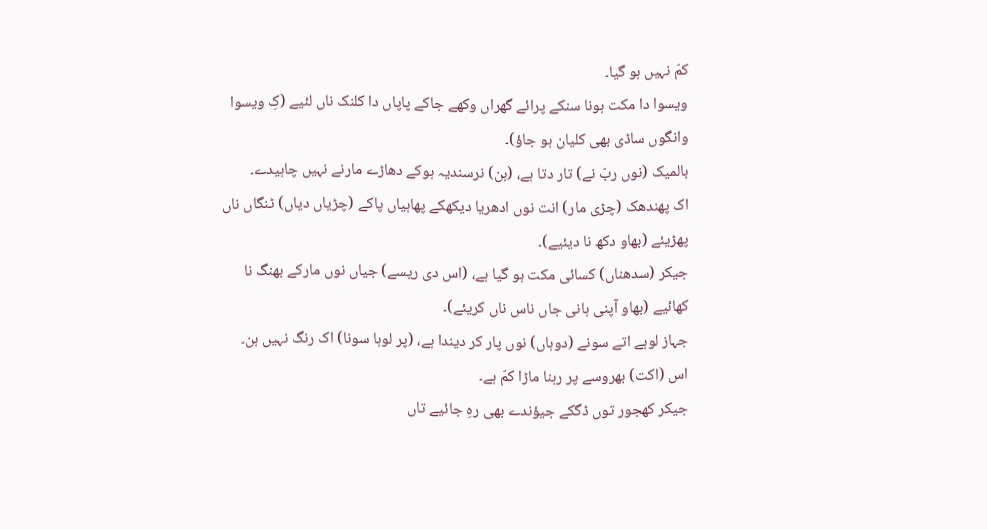کمّ نہیں ہو گیا۔
ویسوا دا مکت ہونا سنکے پرائے گھراں وکھے جاکے پاپاں دا کلنک ناں لئیے (کِ ویسوا وانگوں ساڈی بھی کلیان ہو جاؤ)۔
بالمیک (نوں ربّ نے) تار دتا ہے، (ہن) نرسندیہ ہوکے دھاڑے مارنے نہیں چاہیدے۔
اک پھندھک (چڑی مار) انت نوں ادھریا دیکھکے پھاہیاں پاکے (چڑیاں دیاں) ٹنگاں ناں پھڑیئے (بھاو دکھ نا دیئیے)۔
جیکر (سدھناں) کسائی مکت ہو گیا ہے، (اس دی ریسے) جیاں نوں مارکے بھنگ نا کھائیے (بھاو آپنی ہانی جاں ناس ناں کریئے)۔
جہاز لوہے اتے سونے (دوہاں) نوں پار کر دیندا ہے، (پر لوہا سونا) اک رنگ نہیں ہن۔
اس (اکت) بھروسے پر رہنا ماڑا کمّ ہے۔
جیکر کھجور توں ڈگکے جیؤندے بھی رہِ جائیے تاں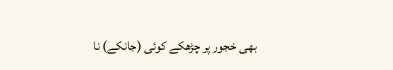بھی خجور پر چڑھکے کوئی (جانکے) نا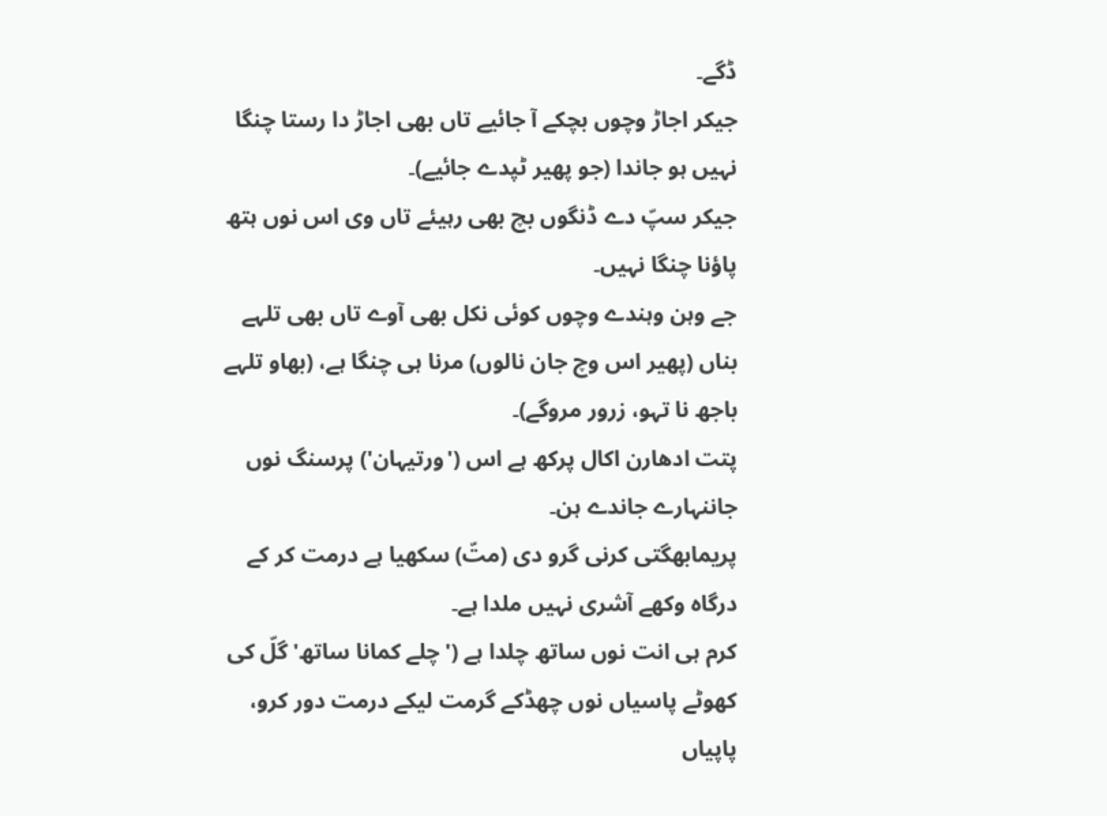ڈگے۔
جیکر اجاڑ وچوں بچکے آ جائیے تاں بھی اجاڑ دا رستا چنگا نہیں ہو جاندا (جو پھیر ٹپدے جائیے)۔
جیکر سپّ دے ڈنگوں بچ بھی رہیئے تاں وی اس نوں ہتھ پاؤنا چنگا نہیں۔
جے وہن وہندے وچوں کوئی نکل بھی آوے تاں بھی تلہے بناں (پھیر اس وچ جان نالوں) مرنا ہی چنگا ہے، (بھاو تلہے باجھ نا تہو، زرور مروگے)۔
پتت ادھارن اکال پرکھ ہے اس ('ورتیہان') پرسنگ نوں جاننہارے جاندے ہن۔
پریمابھگتی کرنی گرو دی (متّ) سکھیا ہے درمت کر کے درگاہ وکھے آشری نہیں ملدا ہے۔
کرم ہی انت نوں ساتھ چلدا ہے ('چلے کمانا ساتھ' گلّ کی کھوٹے پاسیاں نوں چھڈکے گرمت لیکے درمت دور کرو، پاپیاں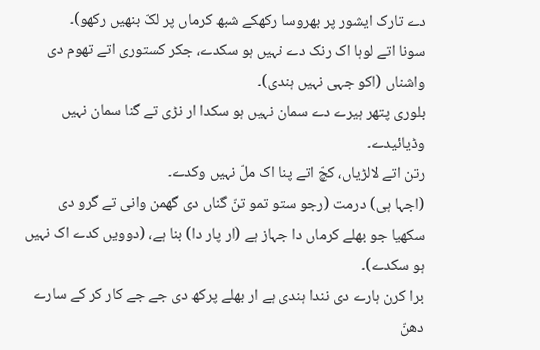دے تارک ایشور پر بھروسا رکھکے شبھ کرماں پر لکّ بنھیں رکھو)۔
سونا اتے لوہا اک رنک دے نہیں ہو سکدے، جکر کستوری اتے تھوم دی واشناں (اکو جہی نہیں ہندی)۔
بلوری پتھر ہیرے دے سمان نہیں ہو سکدا ار نڑی تے گنا سمان نہیں وڈیائیدے۔
رتن اتے لالڑیاں، کچّ اتے پنا اک ملّ نہیں وکدے۔
(اجہا ہی) درمت (رجو ستو تمو تنّ گناں دی گھمن وانی تے گرو دی سکھیا جو بھلے کرماں دا جہاز ہے (ار پار دا) بنا ہے، (دوویں کدے اک نہیں ہو سکدے)۔
برا کرن ہارے دی نندا ہندی ہے ار بھلے پرکھ دی جے جے کار کر کے سارے دھنّ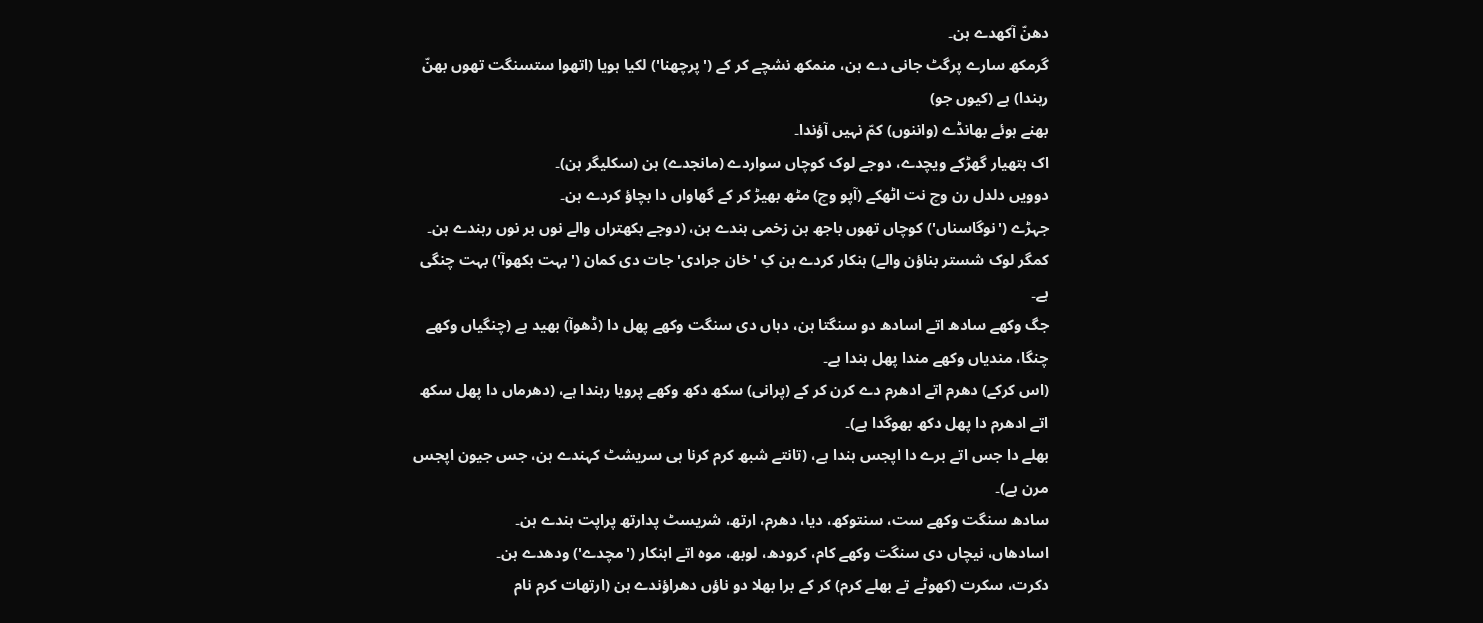دھنّ آکھدے ہن۔
گرمکھ سارے پرگٹ جانی دے ہن، منمکھ نشچے کر کے ('پرچھنا') لکیا ہویا (اتھوا ستسنگت تھوں بھنّ رہندا) ہے (کیوں جو)
بھنے ہوئے بھانڈے (واننوں) کمّ نہیں آؤندا۔
اک ہتھیار گھڑکے ویچدے، دوجے لوک کوچاں سواردے (مانجدے) ہن (سکلیگر ہن)۔
دوویں دلدل رن وچ نت اٹھکے (آپو وچ) مٹھ بھیڑ کر کے گھاواں دا بچاؤ کردے ہن۔
جہڑے ('نوگاسناں') کوچاں تھوں باجھ ہن زخمی ہندے ہن، (دوجے بکھتراں والے نوں بر نوں رہندے ہن۔
کمگر لوک شستر بناؤن والے) ہنکار کردے ہن کِ 'خان جرادی' جات دی کمان ('بہت بکھوآ') بہت چنگی ہے۔
جگ وکھے سادھ اتے اسادھ دو سنگتا ہن، دہاں دی سنگت وکھے پھل دا (ڈھوآ) بھید ہے (چنگیاں وکھے چنگا، مندیاں وکھے مندا پھل ہندا ہے۔
(اس کرکے) دھرم اتے ادھرم دے کرن کر کے (پرانی) سکھ دکھ وکھے پرویا رہندا ہے، (دھرماں دا پھل سکھ اتے ادھرم دا پھل دکھ بھوگدا ہے)۔
بھلے دا جس اتے برے دا اپجس ہندا ہے، (تانتے شبھ کرم کرنا ہی سریشٹ کہندے ہن، جس جیون اپجس مرن ہے)۔
سادھ سنگت وکھے ست، سنتوکھ، دیا، دھرم، ارتھ، شریسٹ پدارتھ پراپت ہندے ہن۔
اسادھاں، نیچاں دی سنگت وکھے کام، کرودھ، لوبھ، موہ اتے اہنکار ('مچدے') ودھدے ہن۔
دکرت، سکرت (کھوٹے تے بھلے کرم) کر کے برا بھلا دو ناؤں دھراؤندے ہن (ارتھات کرم نام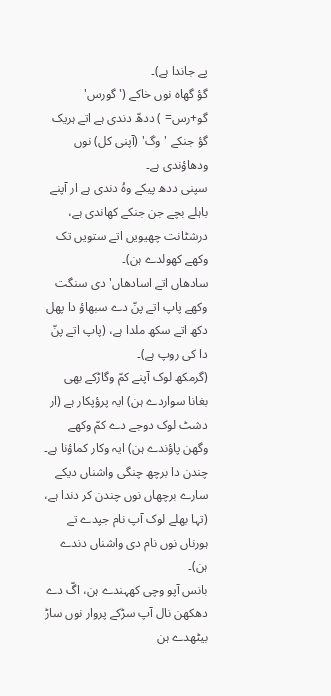پے جاندا ہے)۔
گؤ گھاہ نوں خاکے ('گورس' گو+رس= ) ددھّ دندی ہے اتے ہریک گؤ جنکے 'وگ' (آپنی کل) نوں ودھاؤندی ہے۔
سپنی ددھ پیکے وہُ دندی ہے ار آپنے باہلے بچے جن جنکے کھاندی ہے، درشٹانت چھیویں اتے ستویں تک وکھے کھولدے ہن)۔
سادھاں اتے اسادھاں' دی سنگت وکھے پاپ اتے پنّ دے سبھاؤ دا پھل دکھ اتے سکھ ملدا ہے، (پاپ اتے پنّ دا کی روپ ہے)۔
(گرمکھ لوک آپنے کمّ وگاڑکے بھی بغانا سواردے ہن) ایہ پرؤپکار ہے (ار دشٹ لوک دوجے دے کمّ وکھے وگھن پاؤندے ہن) ایہ وکار کماؤنا ہے۔
چندن دا برچھ چنگی واشناں دیکے سارے برچھاں نوں چندن کر دندا ہے، (تہا بھلے لوک آپ نام جپدے تے ہورناں نوں نام دی واشناں دندے ہن)۔
بانس آپو وچی کھہندے ہن، اگّ دے دھکھن نال آپ سڑکے پروار نوں ساڑ بیٹھدے ہن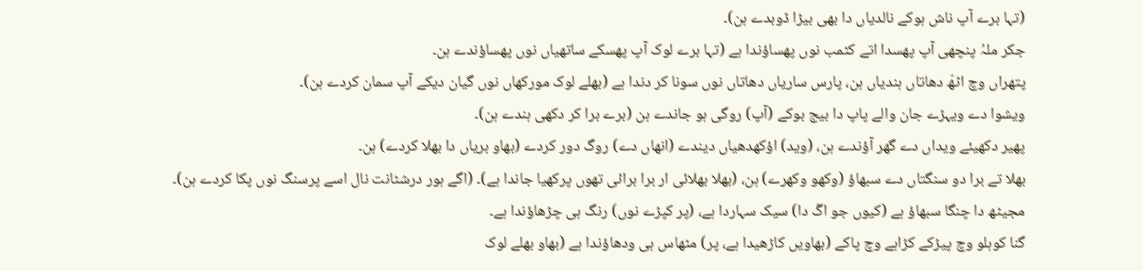(تہا برے آپ ناش ہوکے نالدیاں دا بھی بیڑا ڈوبدے ہن)۔
جکر ملہُ پنچھی آپ پھسدا اتے کٹمب نوں پھساؤندا ہے (تہا برے لوک آپ پھسکے ساتھیاں نوں پھساؤندے ہن۔
پتھراں وچ اٹھّ دھاتاں ہندیاں ہن، پارس ساریاں دھاتاں نوں سونا کر دندا ہے (بھلے لوک مورکھاں نوں گیان دیکے آپ سمان کردے ہن)۔
ویشوا دے ویہڑے جان والے پاپ دا بیج بوکے (آپ) روگی ہو جاندے ہن (برے برا کر دکھی ہندے ہن)۔
پھیر دکھیئے ویداں دے گھر آؤندے ہن، (وید) اؤکھدھیاں دیندے (انھاں دے) روگ دور کردے (بھاو بریاں دا بھلا کردے) ہن۔
بھلا تے برا دو سنگتاں دے سبھاؤ (وکھو وکھرے) ہن، (بھلا بھلائی ار برا برائی تھوں پرکھیا جاندا ہے)۔ (اگے ہور درشٹانت نال اسے پرسنگ نوں پکا کردے ہن)۔
مجیٹھ دا چنگا سبھاؤ ہے (کیوں جو اگّ دا) سیک سہاردا ہے، (پر کپڑے نوں) رنگ ہی چڑھاؤندا ہے۔
گنا کوہلو وچ پیڑکے کڑاہے وچ پاکے (بھاویں کاڑھیدا ہے، پر) مٹھاس ہی ودھاؤندا ہے (بھاو بھلے لوک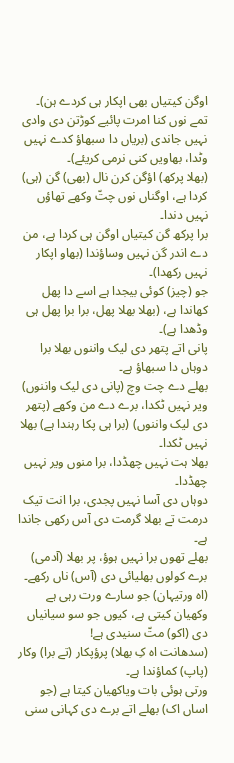اوگن کیتیاں بھی اپکار ہی کردے ہن)۔
تمے نوں کنا امرت پائیے کوڑتن دی وادی نہیں جاندی (بریاں دا سبھاؤ کدے نہیں وٹدا، بھاویں کنی نرمی کریئے)۔
(بھلا پرکھ) اؤگن کرن نال (بھی) گن (ہی) کردا ہے، اوگناں نوں چتّ وکھے تھاؤں نہیں دندا۔
برا پرکھ گن کیتیاں اوگن ہی کردا ہے، من دے اندر گن نہیں وساؤندا (بھاو اپکار نہیں رکھدا)۔
جو (چیز) کوئی بیجدا ہے اسے دا پھل کھاندا ہے، (بھلا بھلا پھل، برا برا پھل ہی وڈھدا ہے)۔
پانی اتے پتھر دی لیک واننوں بھلا برا دوہاں دا سبھاؤ ہے۔
بھلے دے چت وچ (پانی دی لیک واننوں) ویر نہیں ٹکدا، برے دے من وکھے (پتھر دی لیک واننوں) (برا ہی پکا رہندا ہے) بھلا نہیں ٹکدا۔
بھلا ہت نہیں چھڈدا، برا منوں ویر نہیں چھڈدا۔
دوہاں دی آسا نہیں پجدی، برا انت تیک درمت تے بھلا گرمت دی آس رکھی جاندا ہے۔
بھلے تھوں برا نہیں ہوؤ، پر بھلا (آدمی) برے کولوں بھلیائی دی (آس) ناں رکھے۔
(اہ ورتیہان) جو سارے ورت رہی ہے وکھیان کیتی ہے، کیوں جو سو سیانیاں دی (اکو) متّ سنیدی ہے!
(سدھانت اہ کِ بھلا) پرؤپکار (تے برا) وکار (پاپ) کماؤندا ہے۔
ورتی ہوئی بات ویاکھیان کیتا ہے (جو اساں اک) بھلے اتے برے دی کہانی سنی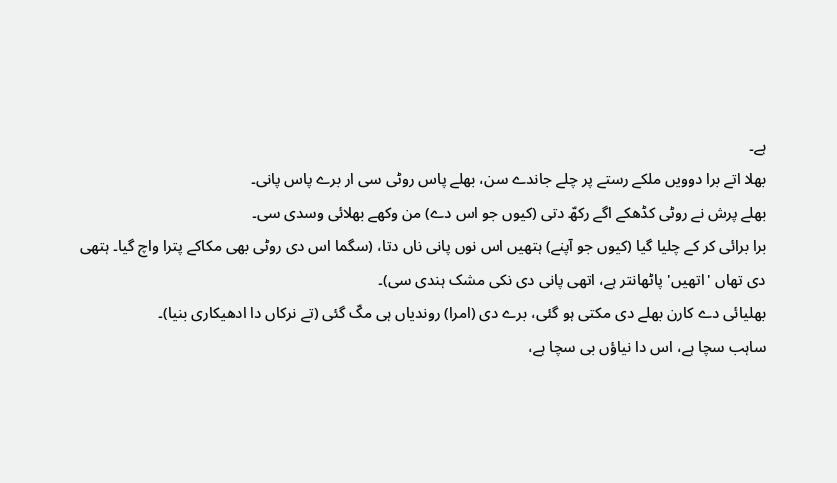ہے۔
بھلا اتے برا دوویں ملکے رستے پر چلے جاندے سن، بھلے پاس روٹی سی ار برے پاس پانی۔
بھلے پرش نے روٹی کڈھکے اگے رکھّ دتی (کیوں جو اس دے) من وکھے بھلائی وسدی سی۔
برا برائی کر کے چلیا گیا (کیوں جو آپنے) ہتھیں اس نوں پانی ناں دتا، (سگما اس دی روٹی بھی مکاکے پترا واچ گیا۔ ہتھی دی تھاں 'اتھیں' پاٹھانتر ہے، اتھی پانی دی نکی مشک ہندی سی)۔
بھلیائی دے کارن بھلے دی مکتی ہو گئی، برے دی (امرا) روندیاں ہی مکّ گئی (تے نرکاں دا ادھیکاری بنیا)۔
ساہب سچا ہے، اس دا نیاؤں بی سچا ہے،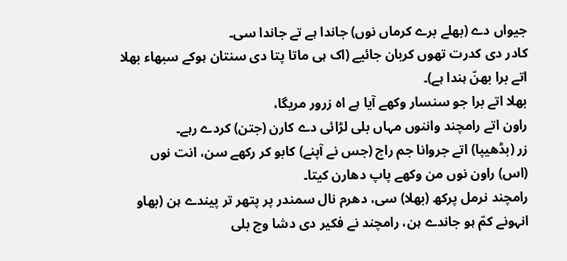جیواں دے (بھلے برے کرماں نوں) جاندا ہے تے جاندا سی۔
کادر دی کدرت تھوں کربان جائیے (اک ہی ماتا پتا دی سنتان ہوکے سبھاء بھلا اتے برا بھنّ ہندا ہے)۔
بھلا اتے برا جو سنسار وکھے آیا ہے اہ زرور مریگا،
راون اتے رامچند واننوں مہاں بلی لڑائی دے کارن (جتن) کردے رہے۔
زر (بڈھیپا) اتے جروانا جم راج (جس نے آپنے) کابو کر رکھے سن، انت نوں (اس) راون نوں من وکھے پاپ دھارن کیتا۔
رامچند نرمل پرکھ (بھلا) سی، دھرم نال سمندر پر پتھر تر پیندے ہن (بھاو انہونے کمّ ہو جاندے ہن، رامچند نے فکیر دی دشا وچ بلی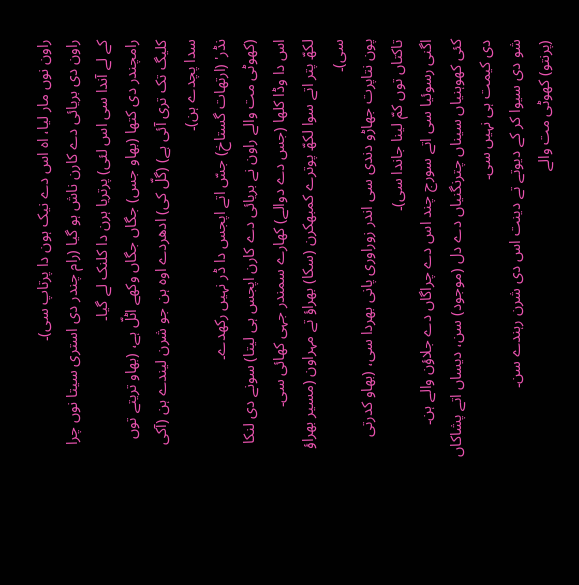راون نوں مار لیا، اہ اس دے نیک ہون دا پرتاپ سی)۔
راون دی بریائی دے کارن ناش ہو گیا (رام چندر دی استری سیتا نوں چرا کے لے آندا سی اس لئی) پرتریا ہرن دا کلنک لے گیا۔
رامچندر دی کتھا (بھاو جس) جگاں جگاں وکھے اٹلّ ہے، (بھاو تریتے توں کلیگ تک تری آئی ہے) (گلّ کی) ادھردے اوہ ہن جو شرن لیندے ہن (آکی سدا پچدے ہن)۔
نڈر' (ارتھات گستاخ) جسّ اتے اپجس دا ڈر نہیں رکھدے۔
(کھوٹی مت والے راون نے بریائی دے کارن اپجس ہی لیتا) سونے دی لنکا اس دا وڈا کلھا (جس دے دوالے) کھارے سمندر جہی کھائی سی۔
لکھّ پتر اتے سوا لکھّ پوترے کمبھکرن (سکا) بھراؤ تے مہراون (مسیر بھراؤ سی)۔
پون نتاپرت جھاڑو دندی سی اندر زوراوری پانی بھردا سی، (بھاو کدرتی تاکتاں توں کمّ لینا جاندا سی)۔
اگنی رسوئیا سی اتے سورج چند اس دے چراگاں دے جلاؤن والے ہن۔
کئی کھوہنیاں سیناں چترنگنیاں دے دل (موجود) سن، دیساں اتے پشاکاں دی کیمت ہی نہیں سی۔
شو دی سیوا کر کے دیوتے تے دینت اس دی شرن رہندے سن۔
(پرنتو) کھوٹی مت والے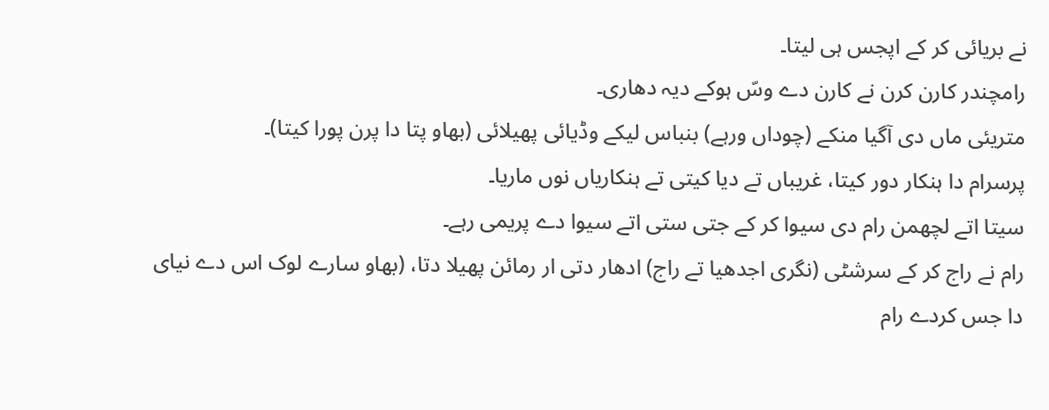نے بریائی کر کے اپجس ہی لیتا۔
رامچندر کارن کرن نے کارن دے وسّ ہوکے دیہ دھاری۔
متریئی ماں دی آگیا منکے (چوداں ورہے) بنباس لیکے وڈیائی پھیلائی (بھاو پتا دا پرن پورا کیتا)۔
پرسرام دا ہنکار دور کیتا، غریباں تے دیا کیتی تے ہنکاریاں نوں ماریا۔
سیتا اتے لچھمن رام دی سیوا کر کے جتی ستی اتے سیوا دے پریمی رہے۔
رام نے راج کر کے سرشٹی (نگری اجدھیا تے راج) ادھار دتی ار رمائن پھیلا دتا، (بھاو سارے لوک اس دے نیای دا جس کردے رام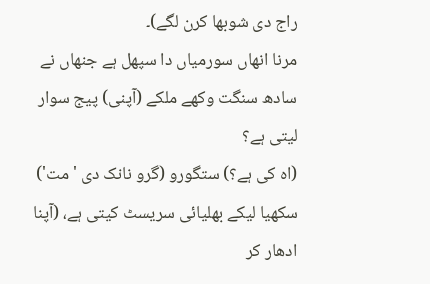راج دی شوبھا کرن لگے)۔
مرنا انھاں سورمیاں دا سپھل ہے جنھاں نے سادھ سنگت وکھے ملکے (آپنی) پیج سوار لیتی ہے؟
(اہ کی ہے؟) ستگورو (گرو نانک دی 'مت') سکھیا لیکے بھلیائی سریسٹ کیتی ہے، (آپنا ادھار کر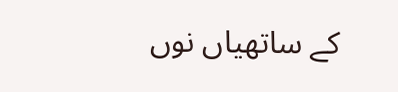کے ساتھیاں نوں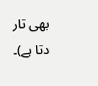بھی تار دتا ہے)۔